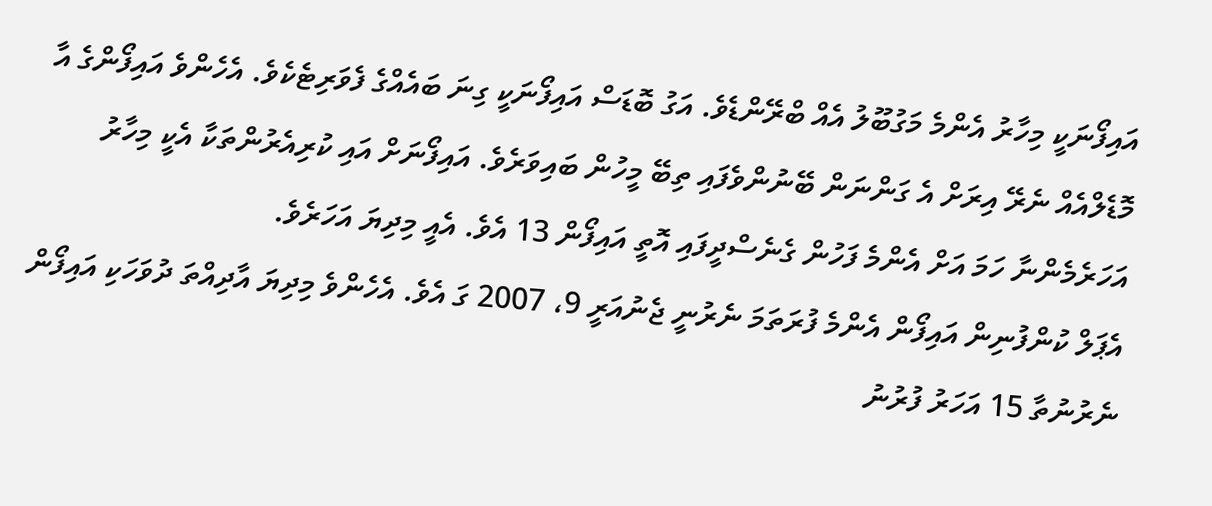އައިފޯނަކީ މިހާރު އެންމެ މަގުބޫލު އެއް ބްރޭންޑެވެ. އަގު ބޮޑަސް އައިފޯނަކީ ގިނަ ބައެއްގެ ފެވަރިޓެކެވެ. އެހެންވެ އައިފޯންގެ އާ މޮޑެލްއެއް ނެރޭ އިރަށް އެ ގަންނަން ބޭނުންވެފައި ތިބޭ މީހުން ބައިވަރެވެ. އައިފޯނަށް އައި ކުރިއެރުންތަކާ އެކީ މިހާރު އަހަރެމެންނާ ހަމަ އަށް އެންމެ ފަހުން ގެނެސްދީފައި އޮތީ އައިފޯން 13 އެވެ. އެއީ މިދިޔަ އަހަރެވެ.
އެޕަލް ކުންފުނިން އައިފޯން އެންމެ ފުރަތަމަ ނެރުނީ ޖެނުއަރީ 9، 2007 ގަ އެވެ. އެހެންވެ މިދިޔަ އާދިއްތަ ދުވަހަކި އައިފޯން ނެރުނުތާ 15 އަހަރު ފުރުނު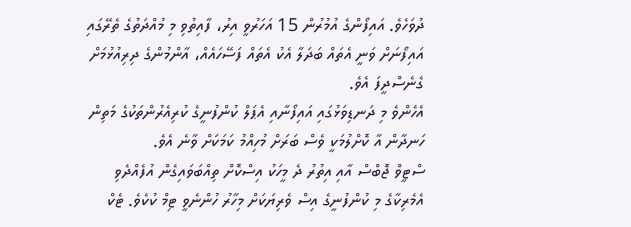ދުވަހެވެ. އައިފޯންގެ އުމުރުން 15 އަހަރުވީ އިރު، ފާއިތުވި މި މުއްދަތުގެ ތެރޭގައި އައިފޯނަށް ވަނީ އެތައް ބަދަލާ އެކު އެތައް ފަސޭހައެއް، އާންމުންގެ ދިރިއުޅުމަށް ގެނެސްދީފަ އެވެ.
އެހެންވެ މި ދަނޑިވަޅުގައި އައިފޯނާއި އެޕަލް ކުންފުނީގެ ކުރިއެރުންތަކުގެ މަތިން ހަނދާން އާ ކޮށްލުމަކީ ވެސް ބަރަށް މުހިއްމު ކަމަކަށް ވާނެ އެވެ.
ސްޓީވް ޖޮބްސް އާއި އިތުރު ދެ މީހަކު އިސްކޮށް ތިއްބަވައިގެން އުފެއްދެވި އެމެރިކާގެ މި ކުންފުނީގެ އިސް ވެރިޔަކަށް މިހާރު ހުންނެވީ ޓިމް ކުކެވެ. ޓެކް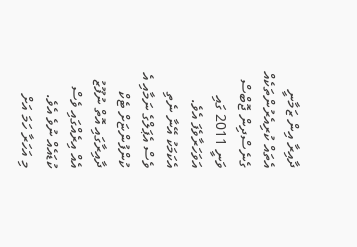ދާއިރާ އިން ޒަމާނީ އެތައް ކުރިއެރުންތަކެއް ގެނެސްދިން ޖޮބްސް ވަނީ 2011 ގައި އަވަހަރާވެފަ އެވެ. އެކަމަކު އޭނާ ނެތި ވެސް އެޕަލްގެ ނަމާއި އެ ކުންފުންޏަށް ޓެކް ދާއިރާގައި އޮތް ނުފޫޒު އެއް އިރެއްގައި ވެސް ކުޑައެއް ނުވެ އެވެ.
މި އަހަރާ ހަމަ އަށް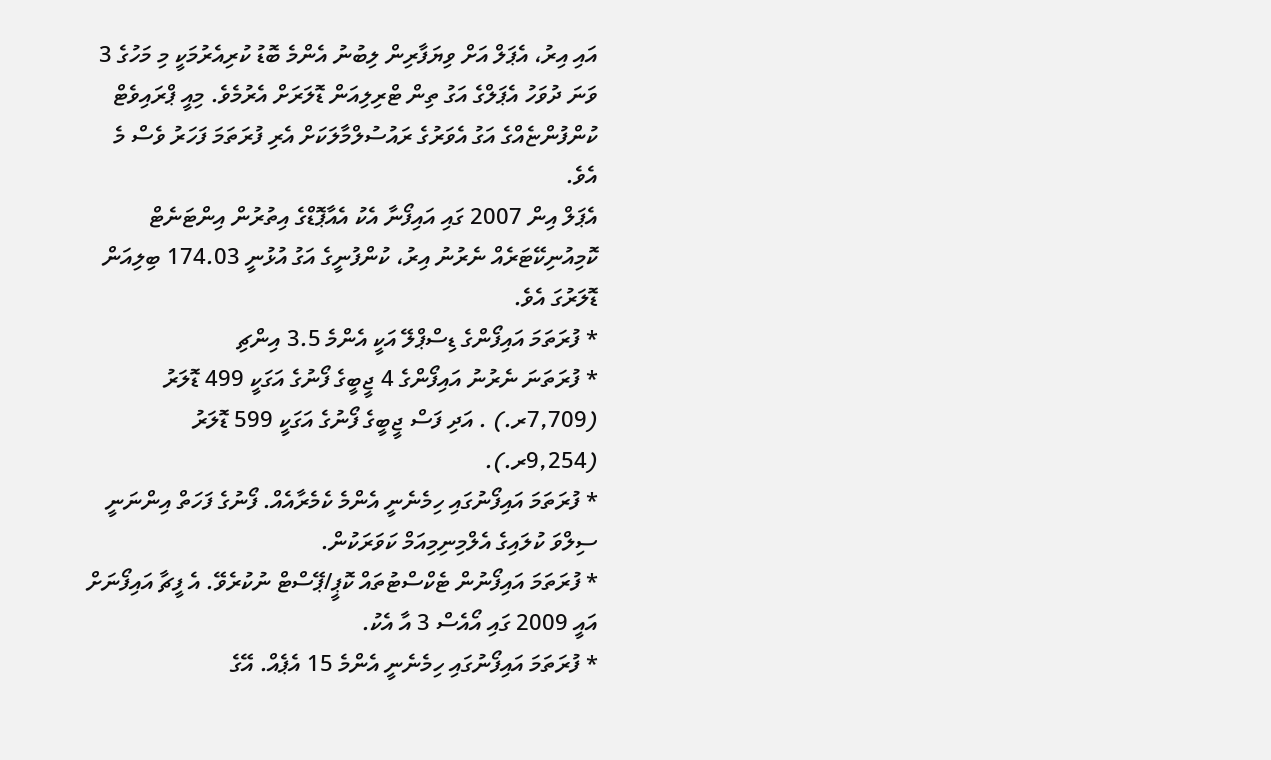އައި އިރު، އެޕަލް އަށް ވިޔަފާރިން ލިބުނު އެންމެ ބޮޑު ކުރިއެރުމަކީ މި މަހުގެ 3 ވަނަ ދުވަހު އެޕަލްގެ އަގު ތިން ޓްރިލިއަން ޑޮލަރަށް އެރުމެވެ. މިއީ ޕްރައިވެޓް ކުންފުންޏެއްގެ އަގު އެވަރުގެ ރައުސުލްމާލަކަށް އެރި ފުރަތަމަ ފަހަރު ވެސް މެ އެވެ.
އެޕަލް އިން 2007 ގައި އައިފޯނާ އެކު އެއާޕޮޑްގެ އިތުރުން އިންޓަނެޓް ކޮމިއުނިކޭޓަރެއް ނެރުނު އިރު، ކުންފުނީގެ އަގު އުޅުނީ 174.03 ބިލިއަން ޑޮލަރުގަ އެވެ.
* ފުރަތަމަ އައިފޯންގެ ޑިސްޕްލޭ އަކީ އެންމެ 3.5 އިންޗި
* ފުރަތަނަ ނެރުނު އައިފޯންގެ 4 ޖީބީގެ ފޯނުގެ އަގަކީ 499 ޑޮލަރު (7,709ރ.) . އަދި ފަސް ޖީބީގެ ފޯނުގެ އަގަކީ 599 ޑޮލަރު (9,254ރ.).
* ފުރަތަމަ އައިފޯނުގައި ހިމެނެނީ އެންމެ ކެމެރާއެއް. ފޯނުގެ ފަހަތް އިންނަނީ ސިލްވަ ކުލައިގެ އެލްމިނިމިއަމް ކަވަރަކުން.
* ފުރަތަމަ އައިފޯނުން ޓެކްސްޓުތައް ކޮޕީ/ޕޭސްޓް ނުކުރެވޭ. އެ ފީޗާ އައިފޯނަށް އައީ 2009 ގައި އޯއެސް 3 އާ އެކު.
* ފުރަތަމަ އައިފޯނުގައި ހިމެނެނީ އެންމެ 15 އެޕެއް. އޭގެ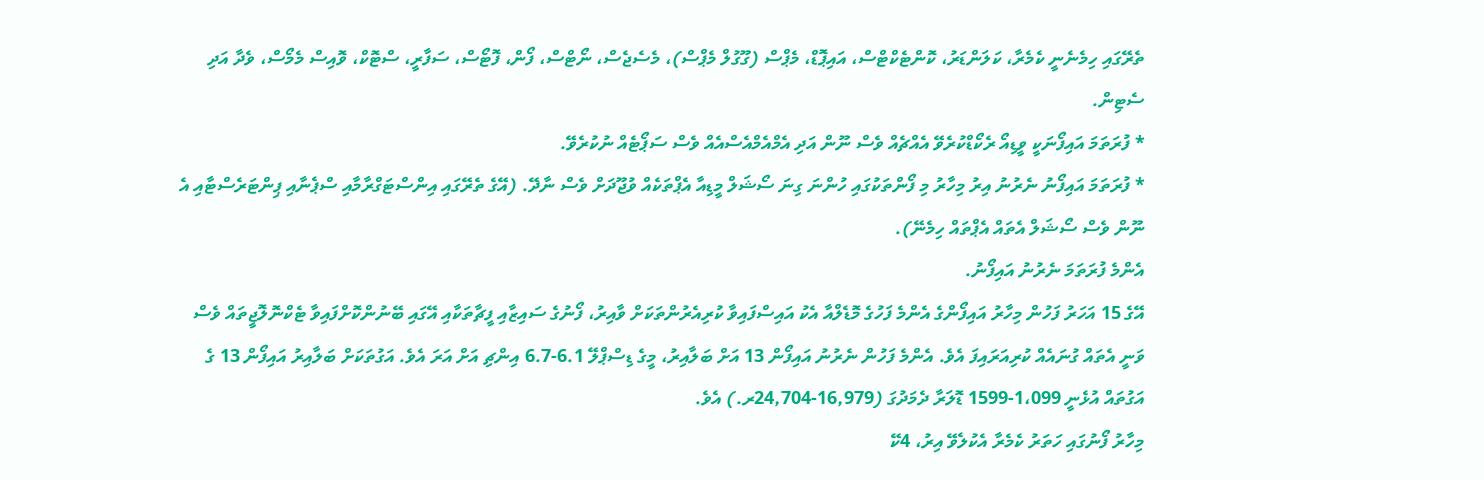ތެރޭގައި ހިމެނެނީ ކެމެރާ، ކަލަންޑަރު، ކޮންޓެކްޓްސް، އައިޕޮޑް، މެޕްސް (ގޫގުލް މެޕްސް)، މެސެޖެސް، ނޯޓްސް، ފޯން، ފޮޓޯސް، ސަފާރީ، ސްޓޮކް، ވޮއިސް މެމޯސް، ވެދާ އަދި ސެޓިން.
* ފުރަތަމަ އައިފޯނަކީ ވީޑިއޯ ރެކޯޑްކުރެވޭ އެއްޗެއް ވެސް ނޫން އަދި އެމްއެމްއެސްއެއް ވެސް ސަޕޯޓެއް ނުކުރެވޭ.
* ފުރަތަމަ އައިފޯނު ނެރުނު އިރު މިހާރު މި ފޯންތަކުގައި ހުންނަ ގިނަ ސޯޝަލް މީޑިއާ އެޕްތަކެއް ވުޖޫދަށް ވެސް ނާދޭ. (އޭގެ ތެރޭގައި އިންސްޓަގްރާމާއި ސްޕެނާއި ޕިންޓަރެސްޓާއި އެ ނޫން ވެސް ސޯޝަލް އެތައް އެޕްތައް ހިމެނޭ).
އެންމެ ފުރަތަމަ ނެރުނު އައިފޯނު.
އޭގެ 15 އަހަރު ފަހުން މިހާރު އައިފޯންގެ އެންމެ ފަހުގެ މޮޑެލްއާ އެކު އައިސްފައިވާ ކުރިއެރުންތަކަށް ވާއިރު، ފޯނުގެ ސައިޒާއި ފީޗާތަކާއި އޭގައި ބޭނުންކޮށްފައިވާ ޓެކްނޮލޮޖީތައް ވެސް ވަނީ އެތައް ގުނައެއް ކުރިއަރައިފަ އެވެ. އެންމެ ފަހުން ނެރުނު އައިފޯން 13 އަށް ބަލާއިރު، މީގެ ޑިސްޕްލޭ 6.1-6.7 އިންޗި އަށް އަރަ އެވެ. އަގުތަކަށް ބަލާއިރު އައިފޯން 13 ގެ އަގުތައް އުޅެނީ 1،099-1599 ޑޮލަރާ ދެމަދުގަ (16,979-24,704ރ.) އެވެ.
މިހާރު ފޯނުގައި ހަތަރު ކެމެރާ އެކުލެވޭ އިރު، 4ކޭ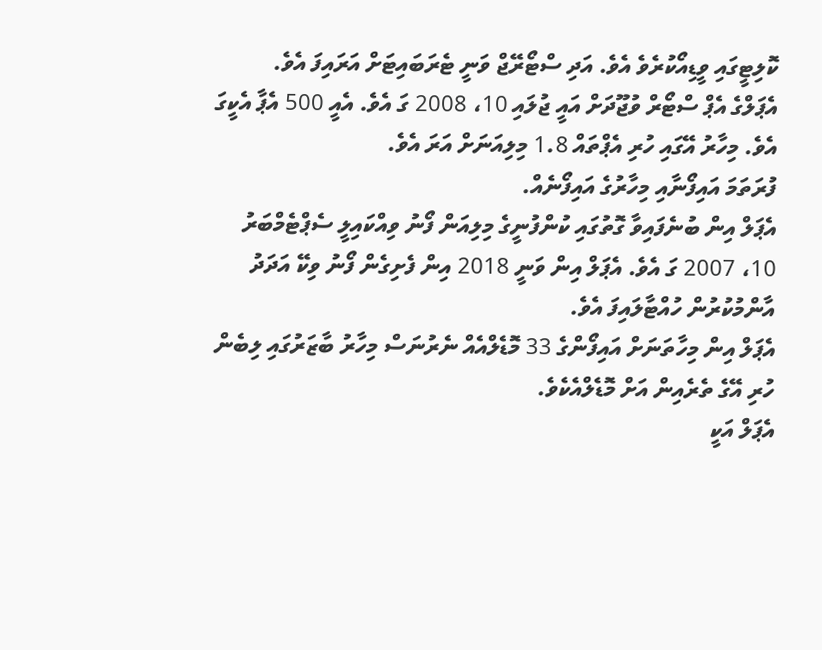ކޮލިޓީގައި ވީޑިއޯކުރެވެ އެވެ. އަދި ސްޓޯރޭޖް ވަނީ ޓެރަބައިޓަށް އަރައިފަ އެވެ.
އެޕަލްގެ އެޕް ސްޓޯރް ވުޖޫދަށް އައީ ޖުލައި 10، 2008 ގަ އެވެ. އެއީ 500 އެޕާ އެކީގަ އެވެ. މިހާރު އޭގައި ހުރި އެޕްތައް 1.8 މިލިއަނަށް އަރަ އެވެ.
ފުރަތަމަ އައިފޯނާއި މިހާރުގެ އައިފޯނެއް.
އެޕަލް އިން ބުނެފައިވާ ގޮތުގައި ކުންފުނީގެ މިލިއަން ފޯނު ވިއްކައިލީ ސެޕްޓެމްބަރު 10، 2007 ގަ އެވެ. އެޕަލް އިން ވަނީ 2018 އިން ފެށިގެން ފޯނު ވިކޭ އަދަދު އާންމުކުރުން ހުއްޓާލައިފަ އެވެ.
އެޕަލް އިން މިހާތަނަށް އައިފޯންގެ 33 މޮޑެލްއެއް ނެރުނަސް މިހާރު ބާޒަރުގައި ލިބެން ހުރި އޭގެ ތެރެއިން އަށް މޮޑެލްއެކެވެ.
އެޕަލް އަކީ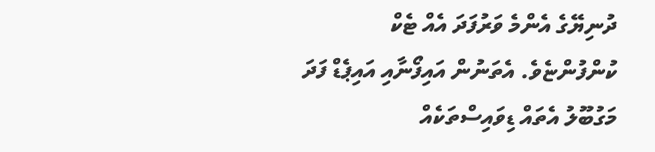ދުނިޔޭގެ އެންމެ ވަރުފަދަ އެއް ޓެކް ކުންފުންޏެވެ. އެތަނުން އައިފޯނާއި އައިޕެޑް ފަދަ މަގުބޫލު އެތައް ޑިވައިސްތަކެއް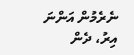ނެރެމުން އަންނަ އިރު، ދެން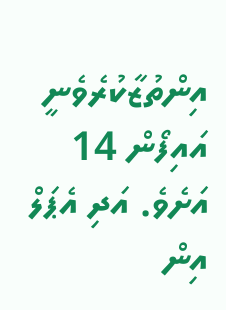އިންތުޒާކުރެވެނީ އައިފޯން 14 އަށެވެ. އަދި އެޕަލް އިން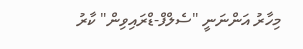މިހާރު އަންނަނީ "ސެލްފް-ޑްރައިވިން" ކާރު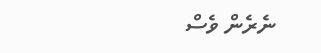ނެރެން ވެސް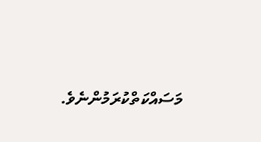މަސައްކަތްކުރަމުންނެވެ.